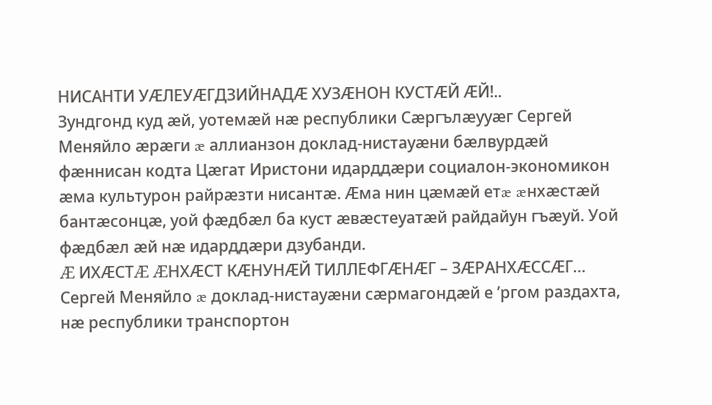НИСАНТИ УÆЛЕУÆГДЗИЙНАДÆ ХУЗÆНОН КУСТÆЙ ÆЙ!..
Зундгонд куд æй, уотемæй нæ республики Сæргълæууæг Сергей Меняйло æрæги æ аллианзон доклад-нистауæни бæлвурдæй фæннисан кодта Цæгат Иристони идарддæри социалон-экономикон æма культурон райрæзти нисантæ. Æма нин цæмæй етæ æнхæстæй бантæсонцæ, уой фæдбæл ба куст æвæстеуатæй райдайун гъæуй. Уой фæдбæл æй нæ идарддæри дзубанди.
Æ ИХÆСТÆ ÆНХÆСТ КÆНУНÆЙ ТИЛЛЕФГÆНÆГ – ЗÆРАНХÆССÆГ…
Сергей Меняйло æ доклад-нистауæни сæрмагондæй е ’ргом раздахта, нæ республики транспортон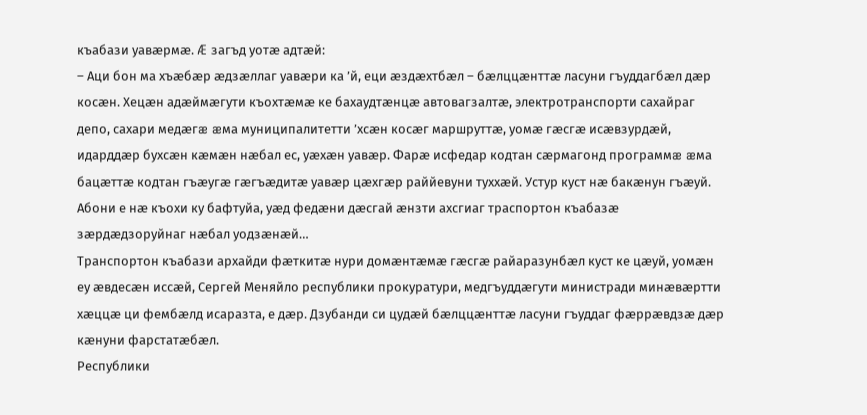къабази уавæрмæ. Æ загъд уотæ адтæй:
– Аци бон ма хъæбæр æдзæллаг уавæри ка ’й, еци æздæхтбæл – бæлццæнттæ ласуни гъуддагбæл дæр косæн. Хецæн адæймæгути къохтæмæ ке бахаудтæнцæ автовагзалтæ, электротранспорти сахайраг депо, сахари медæгæ æма муниципалитетти ’хсæн косæг маршруттæ, уомæ гæсгæ исæвзурдæй, идарддæр бухсæн кæмæн нæбал ес, уæхæн уавæр. Фарæ исфедар кодтан сæрмагонд программæ æма бацæттæ кодтан гъæугæ гæгъæдитæ уавæр цæхгæр раййевуни туххæй. Устур куст нæ бакæнун гъæуй. Абони е нæ къохи ку бафтуйа, уæд федæни дæсгай æнзти ахсгиаг траспортон къабазæ зæрдæдзоруйнаг нæбал уодзæнæй…
Транспортон къабази архайди фæткитæ нури домæнтæмæ гæсгæ райаразунбæл куст ке цæуй, уомæн еу æвдесæн иссæй, Сергей Меняйло республики прокуратури, медгъуддæгути министради минæвæртти хæццæ ци фембæлд исаразта, е дæр. Дзубанди си цудæй бæлццæнттæ ласуни гъуддаг фæррæвдзæ дæр кæнуни фарстатæбæл.
Республики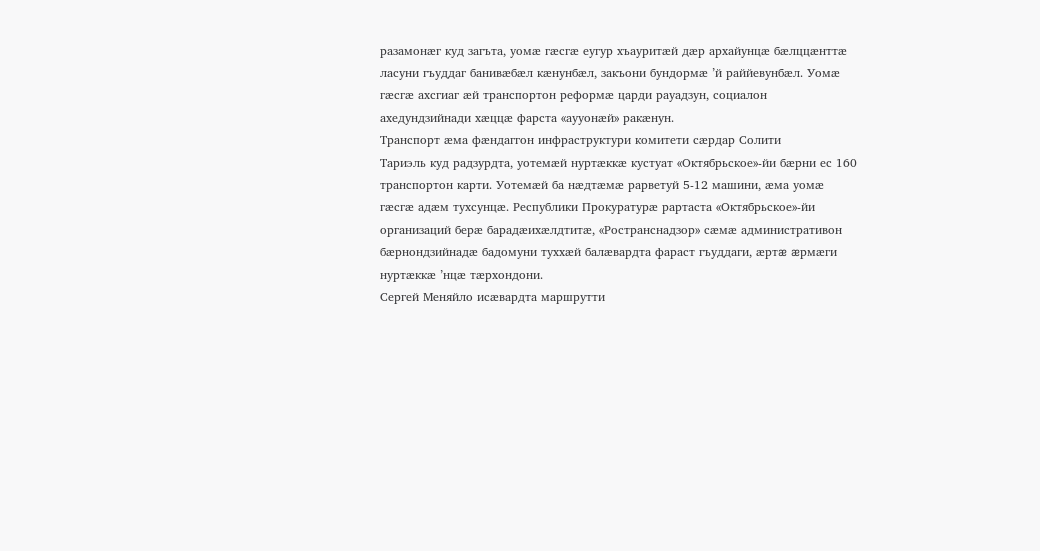разамонæг куд загъта, уомæ гæсгæ еугур хъауритæй дæр архайунцæ бæлццæнттæ ласуни гъуддаг банивæбæл кæнунбæл, закъони бундормæ ’й раййевунбæл. Уомæ гæсгæ ахсгиаг æй транспортон реформæ царди рауадзун, социалон ахедундзийнади хæццæ фарста «аууонæй» ракæнун.
Транспорт æма фæндаггон инфраструктури комитети сæрдар Солити
Тариэль куд радзурдта, уотемæй нуртæккæ кустуат «Октябрьское»-йи бæрни ес 160 транспортон карти. Уотемæй ба нæдтæмæ рарветуй 5-12 машини, æма уомæ гæсгæ адæм тухсунцæ. Республики Прокуратурæ рартаста «Октябрьское»-йи организаций берæ барадæихæлдтитæ, «Ространснадзор» сæмæ административон бæрнондзийнадæ бадомуни туххæй балæвардта фараст гъуддаги, æртæ æрмæги нуртæккæ ’нцæ тæрхондони.
Сергей Меняйло исæвардта маршрутти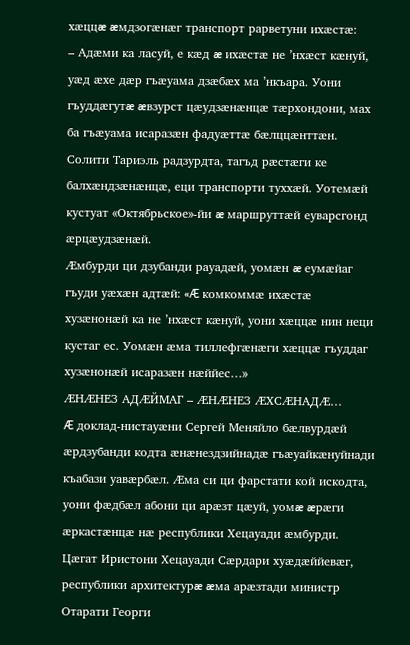хæццæ æмдзогæнæг транспорт рарветуни ихæстæ:
– Адæми ка ласуй, е кæд æ ихæстæ не ’нхæст кæнуй, уæд æхе дæр гъæуама дзæбæх ма ’нкъара. Уони гъуддæгутæ æвзурст цæудзæнæнцæ тæрхондони, мах ба гъæуама исаразæн фадуæттæ бæлццæнттæн.
Солити Тариэль радзурдта, тагъд рæстæги ке балхæндзæнæнцæ, еци транспорти туххæй. Уотемæй кустуат «Октябрьское»-йи æ маршруттæй еуварсгонд æрцæудзæнæй.
Æмбурди ци дзубанди рауадæй, уомæн æ еумæйаг гъуди уæхæн адтæй: «Æ комкоммæ ихæстæ хузæнонæй ка не ’нхæст кæнуй, уони хæццæ нин неци кустаг ес. Уомæн æма тиллефгæнæги хæццæ гъуддаг хузæнонæй исаразæн нæййес…»
ÆНÆНЕЗ АДÆЙМАГ – ÆНÆНЕЗ ÆХСÆНАДÆ…
Æ доклад-нистауæни Сергей Меняйло бæлвурдæй æрдзубанди кодта æнæнездзийнадæ гъæуайкæнуйнади къабази уавæрбæл. Æма си ци фарстати кой искодта, уони фæдбæл абони ци арæзт цæуй, уомæ æрæги æркастæнцæ нæ республики Хецауади æмбурди.
Цæгат Иристони Хецауади Сæрдари хуæдæййевæг, республики архитектурæ æма арæзтади министр Отарати Георги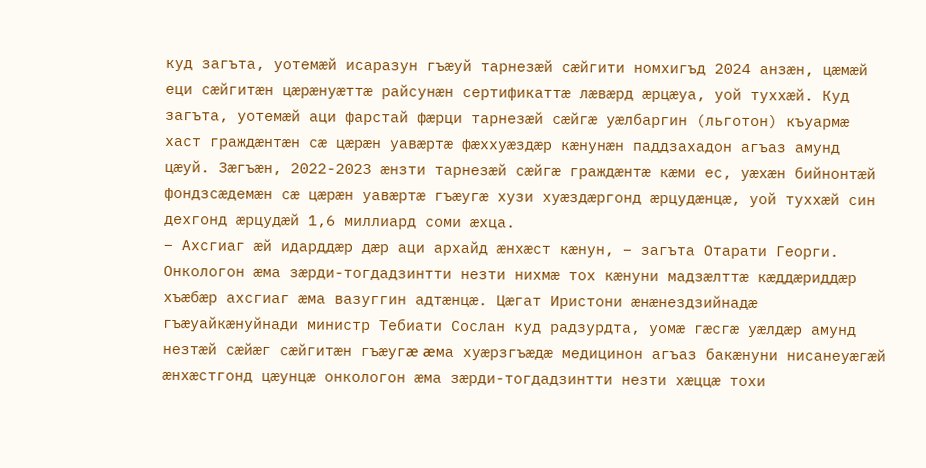куд загъта, уотемæй исаразун гъæуй тарнезæй сæйгити номхигъд 2024 анзæн, цæмæй еци сæйгитæн цæрæнуæттæ райсунæн сертификаттæ лæвæрд æрцæуа, уой туххæй. Куд загъта, уотемæй аци фарстай фæрци тарнезæй сæйгæ уæлбаргин (льготон) къуармæ хаст граждæнтæн сæ цæрæн уавæртæ фæххуæздæр кæнунæн паддзахадон агъаз амунд цæуй. Зæгъæн, 2022-2023 æнзти тарнезæй сæйгæ граждæнтæ кæми ес, уæхæн бийнонтæй фондзсæдемæн сæ цæрæн уавæртæ гъæугæ хузи хуæздæргонд æрцудæнцæ, уой туххæй син дехгонд æрцудæй 1,6 миллиард соми æхца.
– Ахсгиаг æй идарддæр дæр аци архайд æнхæст кæнун, – загъта Отарати Георги.
Онкологон æма зæрди-тогдадзинтти незти нихмæ тох кæнуни мадзæлттæ кæддæриддæр хъæбæр ахсгиаг æма вазуггин адтæнцæ. Цæгат Иристони æнæнездзийнадæ гъæуайкæнуйнади министр Тебиати Сослан куд радзурдта, уомæ гæсгæ уæлдæр амунд незтæй сæйæг сæйгитæн гъæугæ æма хуæрзгъæдæ медицинон агъаз бакæнуни нисанеуæгæй æнхæстгонд цæунцæ онкологон æма зæрди-тогдадзинтти незти хæццæ тохи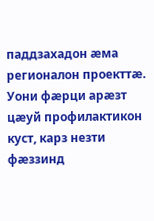паддзахадон æма регионалон проекттæ. Уони фæрци арæзт цæуй профилактикон куст, карз незти фæззинд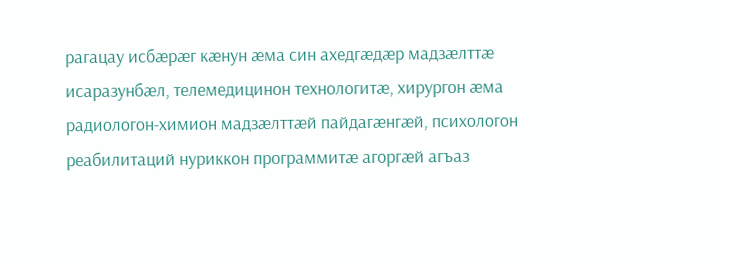рагацау исбæрæг кæнун æма син ахедгæдæр мадзæлттæ исаразунбæл, телемедицинон технологитæ, хирургон æма радиологон-химион мадзæлттæй пайдагæнгæй, психологон реабилитаций нуриккон программитæ агоргæй агъаз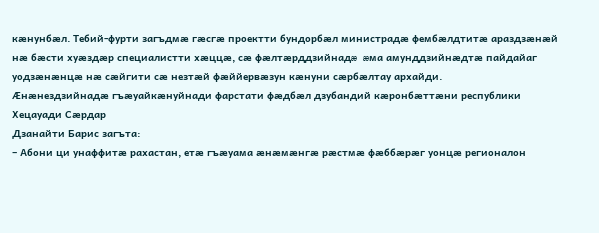кæнунбæл. Тебий-фурти загъдмæ гæсгæ проектти бундорбæл министрадæ фембæлдтитæ араздзæнæй нæ бæсти хуæздæр специалистти хæццæ, сæ фæлтæрддзийнадæ æма амунддзийнæдтæ пайдайаг уодзæнæнцæ нæ сæйгити сæ незтæй фæййервæзун кæнуни сæрбæлтау архайди.
Æнæнездзийнадæ гъæуайкæнуйнади фарстати фæдбæл дзубандий кæронбæттæни республики Хецауади Сæрдар
Дзанайти Барис загъта:
– Абони ци унаффитæ рахастан, етæ гъæуама æнæмæнгæ рæстмæ фæббæрæг уонцæ регионалон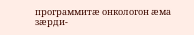программитæ онкологон æма зæрди-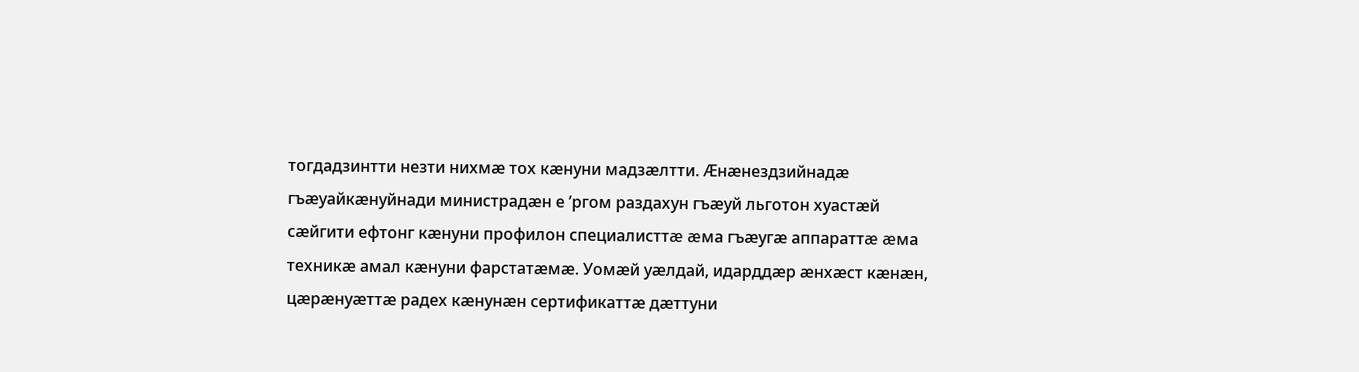тогдадзинтти незти нихмæ тох кæнуни мадзæлтти. Æнæнездзийнадæ гъæуайкæнуйнади министрадæн е ’ргом раздахун гъæуй льготон хуастæй сæйгити ефтонг кæнуни профилон специалисттæ æма гъæугæ аппараттæ æма техникæ амал кæнуни фарстатæмæ. Уомæй уæлдай, идарддæр æнхæст кæнæн, цæрæнуæттæ радех кæнунæн сертификаттæ дæттуни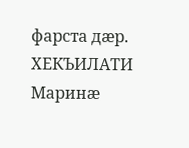фарста дæр.
ХЕКЪИЛАТИ Маринæ